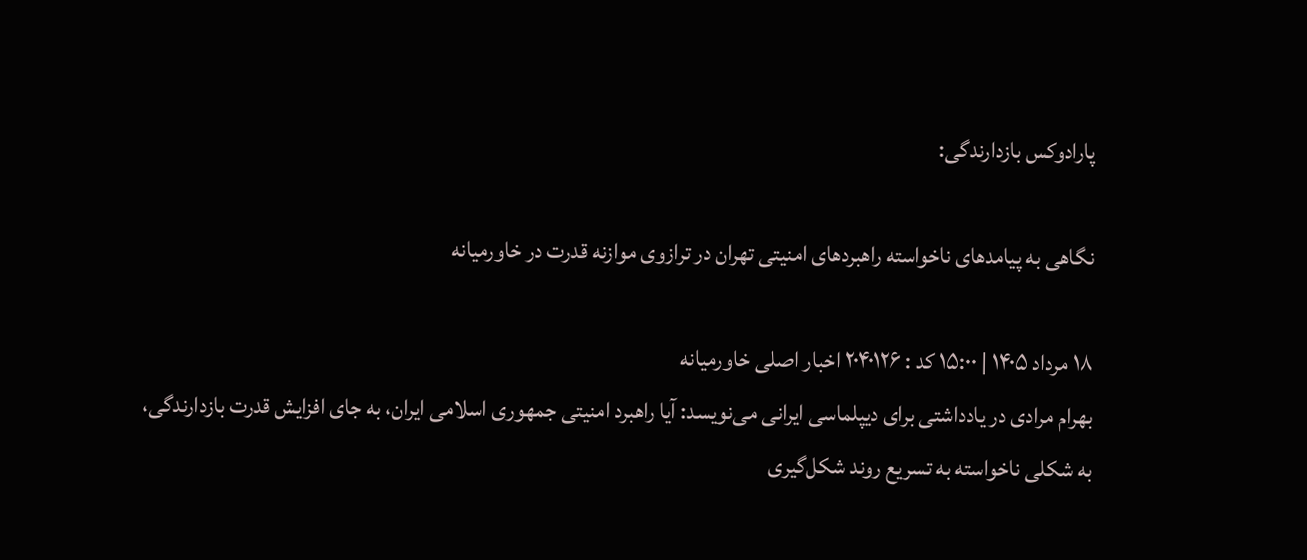پارادوکس بازدارندگی:

نگاهی به پیامدهای ناخواسته راهبردهای امنیتی تهران در ترازوی موازنه قدرت در خاورمیانه

۱۸ مرداد ۱۴۰۵ | ۱۵:۰۰ کد : ۲۰۴۰۱۲۶ اخبار اصلی خاورمیانه
بهرام مرادی در یادداشتی برای دیپلماسی ایرانی می‌نویسد: آیا راهبرد امنیتی جمهوری اسلامی ایران، به جای افزایش قدرت بازدارندگی، به شکلی ناخواسته به تسریع روند شکل‌گیری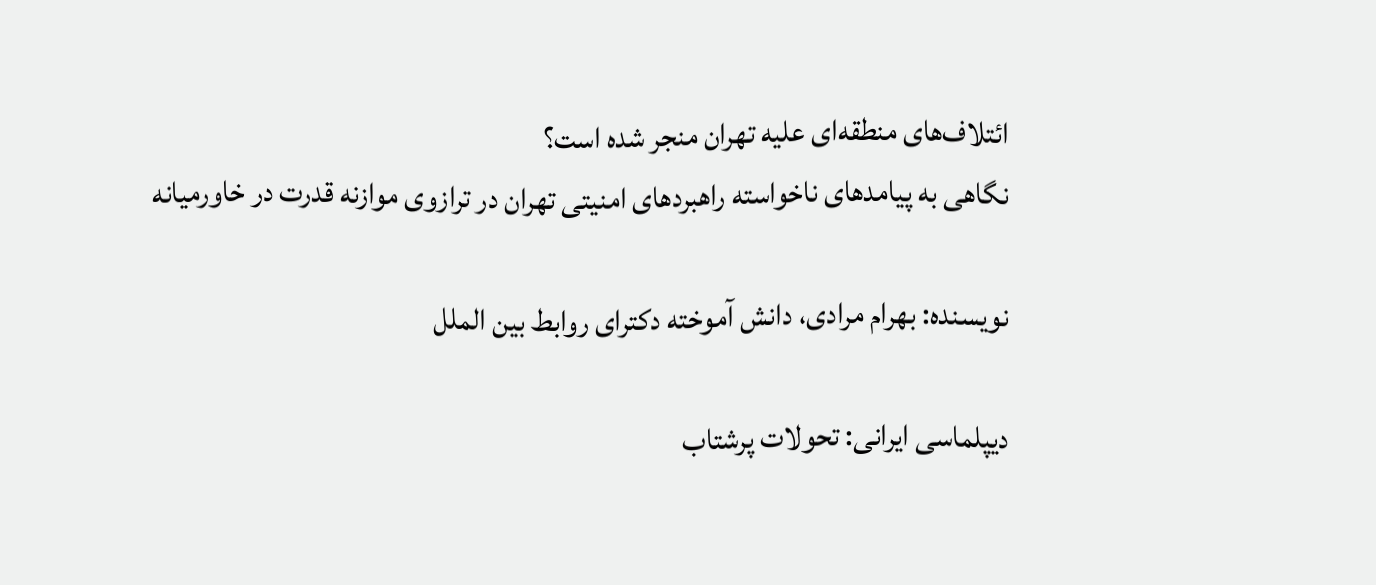ائتلاف‌های منطقه‌ای علیه تهران منجر شده است؟
نگاهی به پیامدهای ناخواسته راهبردهای امنیتی تهران در ترازوی موازنه قدرت در خاورمیانه

نویسنده: بهرام مرادی، دانش آموخته دکترای روابط بین الملل

دیپلماسی ایرانی: تحولات پرشتاب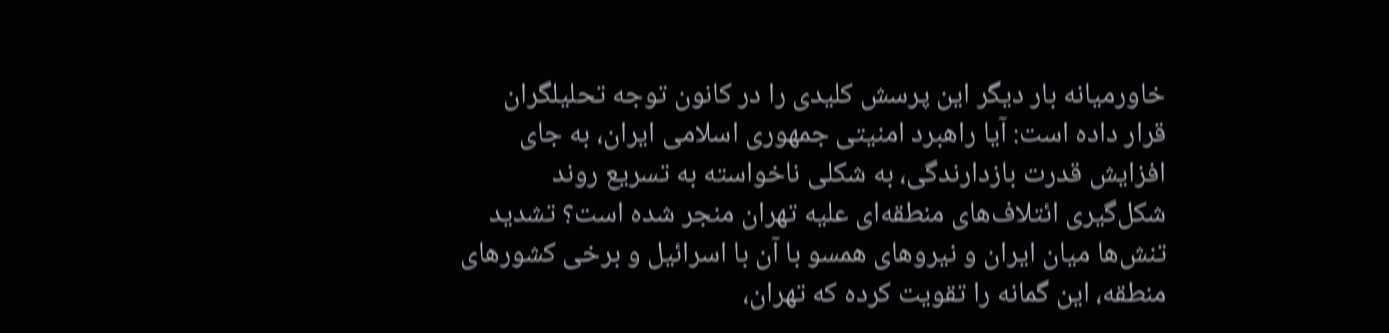خاورمیانه بار دیگر این پرسش کلیدی را در کانون توجه تحلیلگران قرار داده است: آیا راهبرد امنیتی جمهوری اسلامی ایران، به جای افزایش قدرت بازدارندگی، به شکلی ناخواسته به تسریع روند شکل‌گیری ائتلاف‌های منطقه‌ای علیه تهران منجر شده است؟ تشدید تنش‌ها میان ایران و نیروهای همسو با آن با اسرائیل و برخی کشورهای منطقه، این گمانه را تقویت کرده که تهران،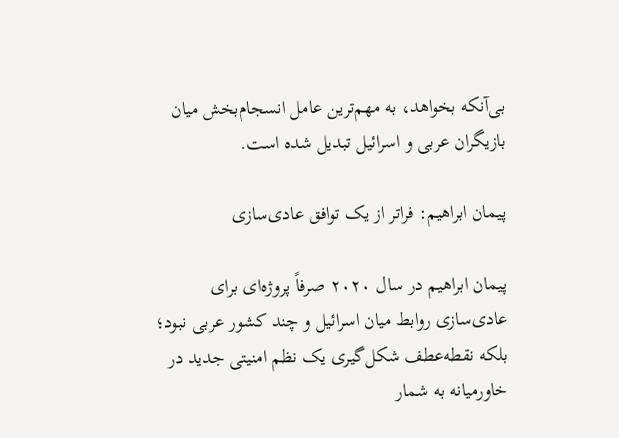بی‌آنکه بخواهد، به مهم‌ترین عامل انسجام‌بخش میان بازیگران عربی و اسرائیل تبدیل شده است.

پیمان ابراهیم: فراتر از یک توافق عادی‌سازی

پیمان ابراهیم در سال ۲۰۲۰ صرفاً پروژه‌ای برای عادی‌سازی روابط میان اسرائیل و چند کشور عربی نبود؛ بلکه نقطه‌عطف شکل‌گیری یک نظم امنیتی جدید در خاورمیانه به شمار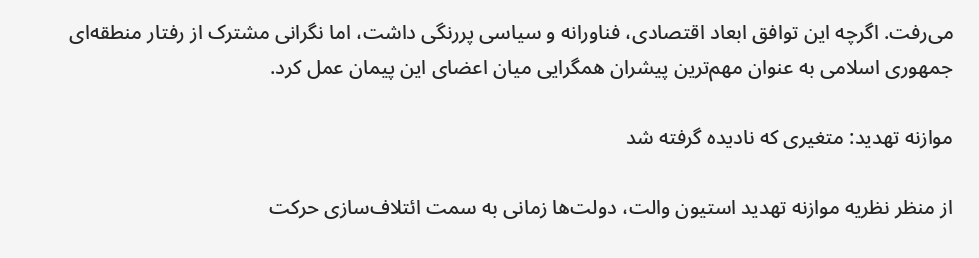می‌رفت. اگرچه این توافق ابعاد اقتصادی، فناورانه و سیاسی پررنگی داشت، اما نگرانی مشترک از رفتار منطقه‌ای جمهوری اسلامی به عنوان مهم‌ترین پیشران همگرایی میان اعضای این پیمان عمل کرد.

موازنه تهدید: متغیری که نادیده گرفته شد

از منظر نظریه موازنه تهدید استیون والت، دولت‌ها زمانی به سمت ائتلاف‌سازی حرکت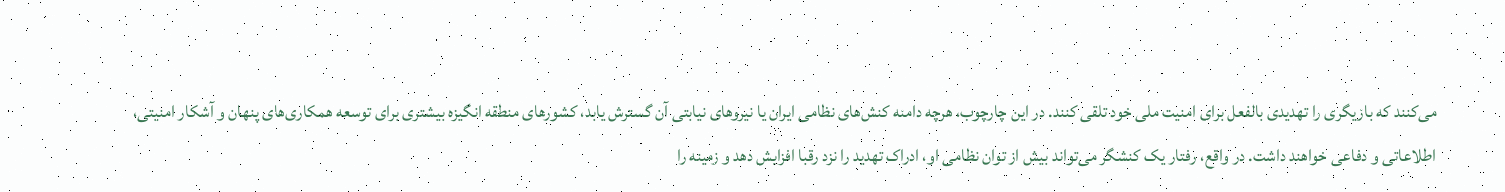می‌کنند که بازیگری را تهدیدی بالفعل برای امنیت ملی خود تلقی کنند. در این چارچوب، هرچه دامنه کنش‌های نظامی ایران یا نیروهای نیابتی آن گسترش یابد، کشورهای منطقه انگیزه بیشتری برای توسعه همکاری‌های پنهان و آشکار امنیتی، اطلاعاتی و دفاعی خواهند داشت. در واقع، رفتار یک کنشگر می‌تواند بیش از توان نظامی او، ادراک تهدید را نزد رقبا افزایش دهد و زمینه را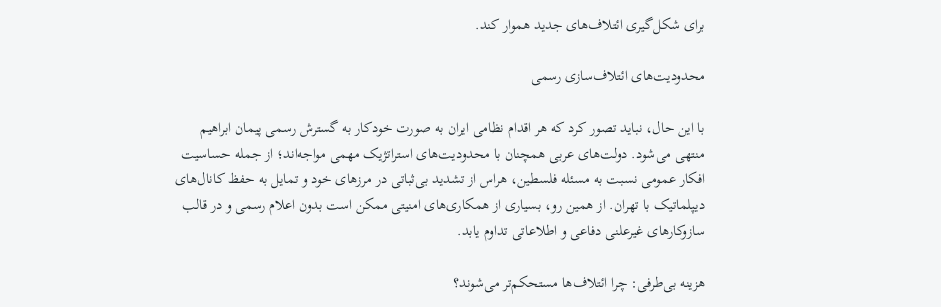برای شکل‌گیری ائتلاف‌های جدید هموار کند.

محدودیت‌های ائتلاف‌سازی رسمی

با این حال، نباید تصور کرد که هر اقدام نظامی ایران به صورت خودکار به گسترش رسمی پیمان ابراهیم  منتهی می‌شود. دولت‌های عربی همچنان با محدودیت‌های استراتژیک مهمی مواجه‌اند؛ از جمله حساسیت افکار عمومی نسبت به مسئله فلسطین، هراس از تشدید بی‌ثباتی در مرزهای خود و تمایل به حفظ کانال‌های دیپلماتیک با تهران. از همین رو، بسیاری از همکاری‌های امنیتی ممکن است بدون اعلام رسمی و در قالب سازوکارهای غیرعلنی دفاعی و اطلاعاتی تداوم یابد.

هزینه بی‌طرفی: چرا ائتلاف‌ها مستحکم‌تر می‌شوند؟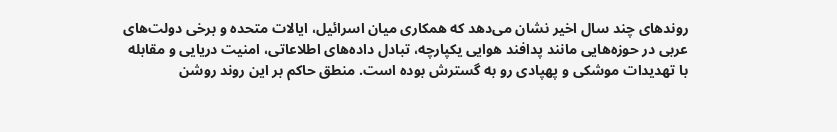روندهای چند سال اخیر نشان می‌دهد که همکاری میان اسرائیل، ایالات متحده و برخی دولت‌های عربی در حوزه‌هایی مانند پدافند هوایی یکپارچه، تبادل داده‌های اطلاعاتی، امنیت دریایی و مقابله با تهدیدات موشکی و پهپادی رو به گسترش بوده است. منطق حاکم بر این روند روشن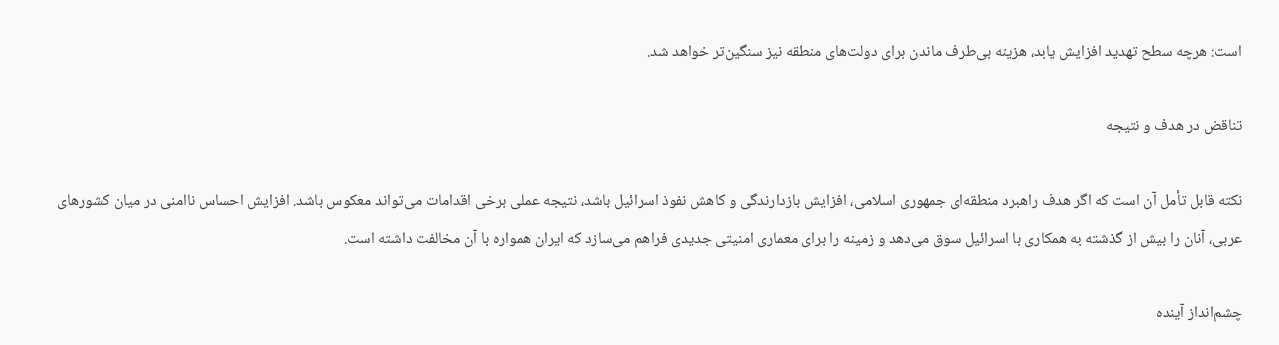است: هرچه سطح تهدید افزایش یابد، هزینه بی‌طرف ماندن برای دولت‌های منطقه نیز سنگین‌تر خواهد شد.

تناقض در هدف و نتیجه

نکته قابل تأمل آن است که اگر هدف راهبرد منطقه‌ای جمهوری اسلامی، افزایش بازدارندگی و کاهش نفوذ اسرائیل باشد، نتیجه عملی برخی اقدامات می‌تواند معکوس باشد. افزایش احساس ناامنی در میان کشورهای عربی، آنان را بیش از گذشته به همکاری با اسرائیل سوق می‌دهد و زمینه را برای معماری امنیتی جدیدی فراهم می‌سازد که ایران همواره با آن مخالفت داشته است.

چشم‌انداز آینده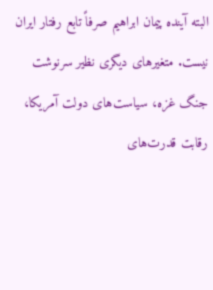البته آینده پیمان ابراهیم صرفاً تابع رفتار ایران نیست. متغیرهای دیگری نظیر سرنوشت جنگ غزه، سیاست‌های دولت آمریکا، رقابت قدرت‌های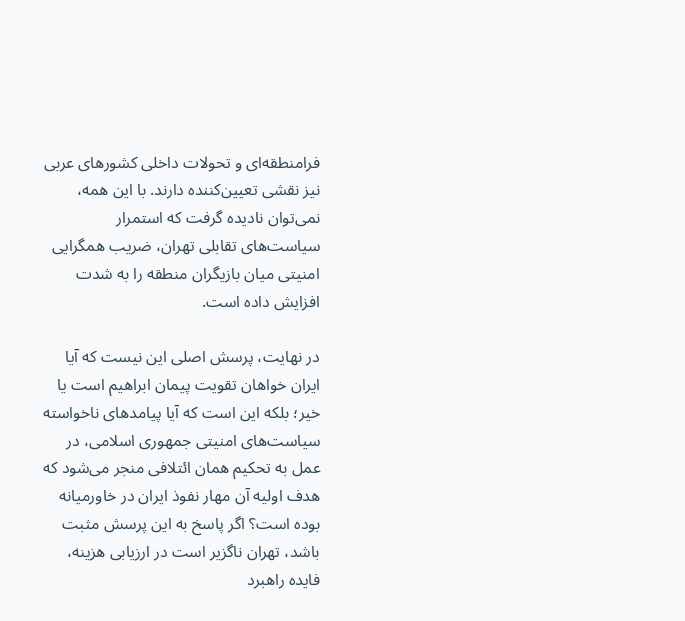فرامنطقه‌ای و تحولات داخلی کشورهای عربی نیز نقشی تعیین‌کننده دارند. با این همه، نمی‌توان نادیده گرفت که استمرار سیاست‌های تقابلی تهران، ضریب همگرایی امنیتی میان بازیگران منطقه را به شدت افزایش داده است.

در نهایت، پرسش اصلی این نیست که آیا ایران خواهان تقویت پیمان ابراهیم است یا خیر؛ بلکه این است که آیا پیامدهای ناخواسته سیاست‌های امنیتی جمهوری اسلامی، در عمل به تحکیم همان ائتلافی منجر می‌شود که هدف اولیه آن مهار نفوذ ایران در خاورمیانه بوده است؟ اگر پاسخ به این پرسش مثبت باشد، تهران ناگزیر است در ارزیابی هزینه، فایده راهبرد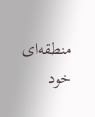منطقه‌ای خود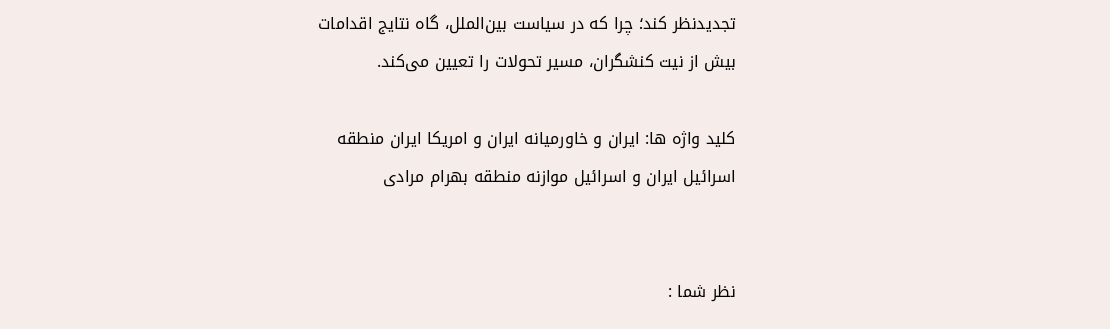تجدیدنظر کند؛ چرا که در سیاست بین‌الملل، گاه نتایج اقدامات بیش از نیت کنشگران، مسیر تحولات را تعیین می‌کند.

کلید واژه ها: ایران و خاورمیانه ایران و امریکا ایران منطقه اسرائیل ایران و اسرائیل موازنه منطقه بهرام مرادی


نظر شما :